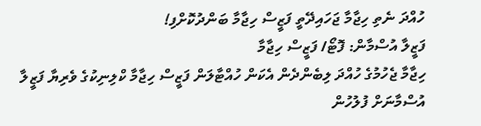ހުއްދަ ނެތި ހިޖާމާ ޖަހައިދޭތީ ފަޒީސް ހިޖާމާ ބަންދުކޮށްފި!
ފަޒީލާ އުސްމާން: ފޮޓޯ/ ފަޒީސް ހިޖާމާ
ހިޖާމާ ޖެހުމުގެ ހުއްދަ ލިބެންދެން އެކަން ހުއްޓާލަން ފަޒީސް ހިޖާމާ ކްލިނިކުގެ ވެރިޔާ ފަޒީލާ އުސްމާނަށް ފުލުހުން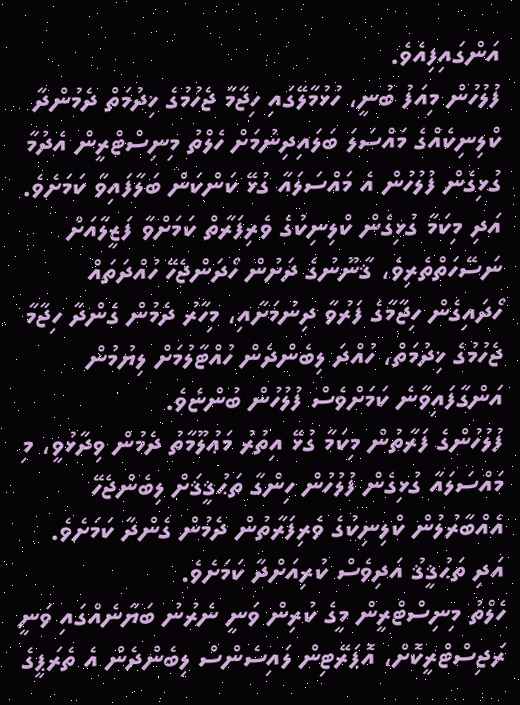އަންގައިފިއެވެ.
ފުލުހުން މިއަފު ބުނީ، ހުޅުމާލޭގައި ހިޖާމާ ޖެހުމުގެ ޚިދުމަތް ދެމުންދާ ކްލިނިކެއްގެ މައްސަލަ ބަލައިދިނުމަށް ހެލްތު މިނިސްޓްރީން އެދުމާ ގުޅިގެން ފުލުހުން އެ މައްސަލައާ ގުޅޭ ކަންކަން ބަލާފައިވާ ކަމަށެވެ.
އަދި މިކަމާ ގުޅިގެން ކްލިނިކުގެ ވެރިފަރާތް ކަމަށްވާ ފަޒީލާއަށް ނަސޭހަތްތެރިވެ، ޤާނޫނުގެ ދަށުން ހޯދަންޖެހޭ ހުއްދަތައް ހޯދައިގެން ހިޖާމާގެ ފަރުވާ ދިނުމަށާއި، މިހާރު ދެމުން ގެންދާ ހިޖާމާ ޖެހުމުގެ ޚިދުމަތް، ހުއްދަ ލިބެންދެން ހުއްޓާލުމަށް ލިޔުމުން އަންގާފައިވާނެ ކަމަށްވެސް ފުލުހުން ބުންޏެވެ.
ފުލުހުންގެ ފަރާތުން މިކަމާ ގުޅޭ އިތުރު މަޢުލޫމާތު ދެމުން ވިދާޅުވީ، މި މައްސަލައާ ގުޅިގެން ފުލުހުން ހިންގާ ތަޙުޤީޤަށް ލިބެންޖެހޭ އެއްބާރުލުން ކްލިނިކުގެ ވެރިފަރާތުން ދެމުން ގެންދާ ކަމަށެވެ. އަދި ތަޙުޤީޤު އަދިވެސް ކުރިއަށްދާ ކަމަށެވެ.
ހެލްތު މިނިސްޓްރީން މީގެ ކުރިން ވަނީ ނެރުނު ބަޔާނެއްގައި ވަނީ ރަޖިސްޓްރީކޮށް، އޮޕަރޭޓިން ލައިސެންސް ލިބެންދެން އެ ތެރަޕީގެ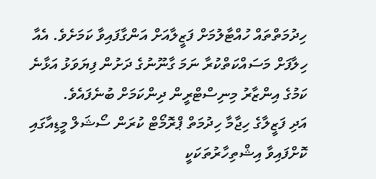ހިދުމަތްތައް ހުއްޓާލުމަށް ފަޒީލާއަށް އަންގާފައިވާ ކަމަށެވެ. އެއާ ހިލާފަށް މަސައްކަތްކުރާ ނަމަ ގާނޫނުގެ ދަށުން ފިޔަވަޅު އަޅާނެ ކަމުގެ އިންޒާރު މިނިސްޓްރީން ދިންކަމަށް ބުނެފައެވެ.
އަދި ފަޒީލާގެ ހިޖާމާ ހިދުމަތް ޕްރޮމޯޓް ކުރަން ސޯޝަލް މީޑިއާގައި ކޮށްފައިވާ އިޝްތިހާރުތަކަކީ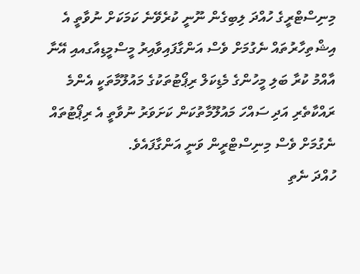މިނިސްޓްރީގެ ހުއްދަ ލިބިގެން ނޫނީ ކުރެވޭނެ ކަމަކަށް ނުވާތީ އެ އިޝްތިހާރުތައް ނެގުމަށް ވެސް އަންގާފައިވާއިރު މީސްމީޑިއާގއއި އޭނާ އާއްމު ކުރާ ބަލި މީހުންގެ މެޑިކަލް ރިޕޯޓުތަކުގެ މައުލޫމާތަކީ އެންމެ ރައްކާތެރި އަދި ސައްހަ މައުލޫމާތުކަން ކަށަވަރު ނުވާތީ އެ ރިޕޯޓުތައް ނެގުމަށް ވެސް މިނިސްޓްރީން ވަނީ އަންގާފައެވެ.
ހުއްދަ ނެތި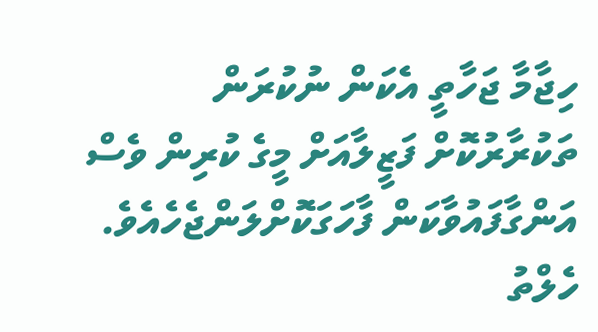ހިޖާމާ ޖަހާތީ އެކަން ނުކުރަން ތަކުރާރުކޮށް ފަޒީލާއަށް މީގެ ކުރިން ވެސް އަންގާފައުވާކަން ފާހަގަކޮށްލަންޖެހެއެވެ.
ހެލްތު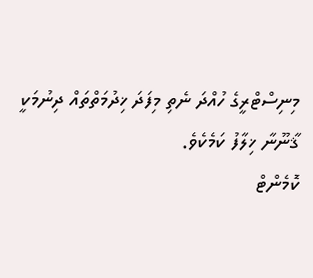މިނިސްޓްރީގެ ހުއްދަ ނެތި މިފަދަ ޚިދުމަތްތައް ދިނުމަކީ ޤާނޫނާ ޚިލާފު ކަމެކެވެ.
ކޮމެންޓް